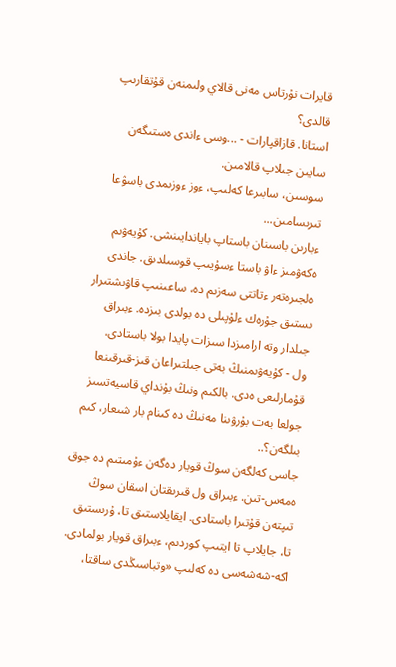قايرات نۇرتاس مەنى قالاي ولىمنەن قۇتقارىپ قالدى؟
استانا. قازاقپارات - ...وسى ءاندى ەستىگەن سايىن جىلاپ قالامىن.
سوسىن، سابىرعا كەلىپ، ءوز ءوزىمدى باسۋعا تىرىسامىن...
ءبارىن باسىنان باستاپ باياندايىنشى. كۇيەۋىم ەكەۋمىز ءاۋ باستا ءسۇيىپ قوسىلدىق. جاندى ەلجىرەتەر ءتاتتى سەزىم دە، ساعىنىپ قاۋىشتىرار ىستىق جۇرەك ءلۇپىلى دە بولدى بىزدە. ءبىراق جىلدار وتە ارامىزدا سىزات پايدا بولا باستادى.
ول - كۇيەۋىمنىڭ بەتى جىلتىراعان قىز-قىرقىنعا قۇمارلىعى ەدى. بالكىم ونىڭ بۇنداي قاسيەتسىز جولعا بەت بۇرۋىنا مەنىڭ دە كىنام بار شىعار، كىم بىلگەن؟..
جاسى كەلگەن سوڭ قويار دەگەن ءۇمىتىم دە جوق ەمەس-تىن. ءبىراق ول قىرىقتان اسقان سوڭ تىپتەن قۇتىرا باستادى. ايقايلاستىق تا، ۇرىستىق تا، جايلاپ تا ايتىپ كوردىم، ءبىراق قويار بولمادى. اكە-شەشەسى دە كەلىپ «وتباسىڭدى ساقتا،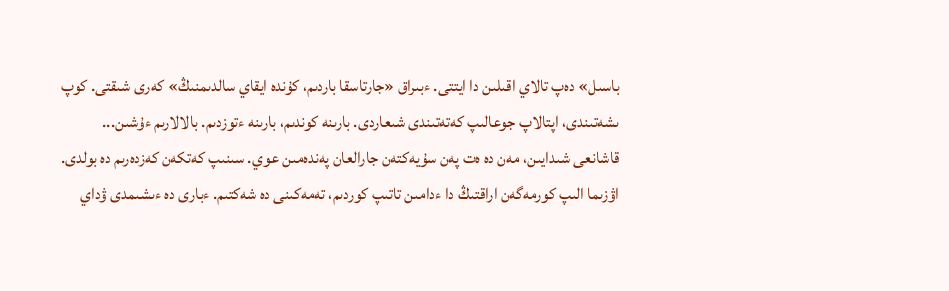باسىل» دەپ تالاي اقىلىن دا ايتتى. ءبىراق «جارتاسقا باردىم، كۇندە ايقاي سالدىمنىڭ» كەرى شىقتى. كوپ ىشەتىندى، اپتالاپ جوعالىپ كەتەتىندى شىعاردى. بارىنە كوندىم، بارىنە ءتوزدىم. بالالارىم ءۇشىن...
قاشانعى شىدايىن، مەن دە ەت پەن سۇيەكتەن جارالعان پەندەمىن عوي. سىنىپ كەتكەن كەزدەرىم دە بولدى. اۋزىما الىپ كورمەگەن اراقتىڭ دا ءدامىن تاتىپ كوردىم، تەمەكىنى دە شەكتىم. ءبارى دە ءىشىمدى ۋداي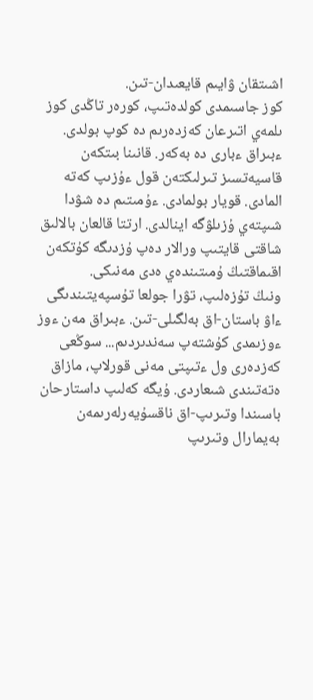اشىتقان ۋايىم قايعىدان-تىن.
كوز جاسىمدى كولدەتىپ، كورەر تاڭدى كوز ىلمەي اتىرعان كەزدەرىم دە كوپ بولدى. ءبىراق ءبارى دە بەكەر. قانىنا بىتكەن قاسيەتسىز تىرلىكتەن قول ءۇزىپ كەتە المادى. قويار بولمادى. ءۇمىتىم دە شۋدا شىپتەي ۇزىلۋگە اينالدى. ارتتا قالعان بالالىق شاقتى قايتىپ ورالار دەپ ۇزدىگە كۇتكەن اقىماقتىڭ ۇمىتىندەي ەدى مەنىكى.
ونىڭ تۇزەلىپ، تۋرا جولعا تۇسپەيتىندىگى ءاۋ باستان-اق بەلگىلى-تىن. ءبىراق مەن ءوز ءوزىمدى كۇشتەپ سەندىردىم... سوڭعى كەزدەرى ول ءتىپتى مەنى قورلاپ، مازاق ەتەتىندى شىعاردى. ۇيگە كەلىپ داستارحان باسىندا وتىرىپ-اق ناقسۇيەرلەرىمەن بەيمارال وتىرىپ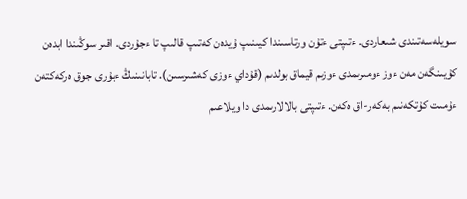سويلەسەتىندى شىعاردى. ءتىپتى ءتۇن ورتاسىندا كيىنىپ ۇيدەن كەتىپ قالىپ تا ءجۇردى. اقىر سوڭىندا ابدەن كۇيىنگەن مەن ءوز ءومىرىمدى ءوزىم قيماق بولدىم (قۇداي ءوزى كەشىرسىن). تابانىنىڭ ءبۇرى جوق ەركەكتەن ءۇمىت كۇتكەنىم بەكەر-اق ەكەن. ءتىپتى بالالارىمدى دا ويلاعىم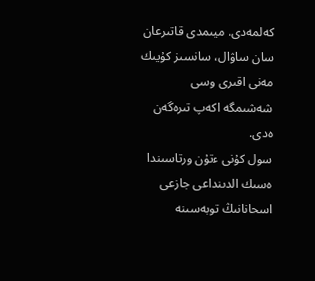كەلمەدى. ميىمدى قاتىرعان سان ساۋال، سانسىز كۇيىك مەنى اقىرى وسى شەشىمگە اكەپ تىرەگەن ەدى.
سول كۇنى ءتۇن ورتاسىندا ەسىك الدىنداعى جازعى اسحانانىڭ توبەسىنە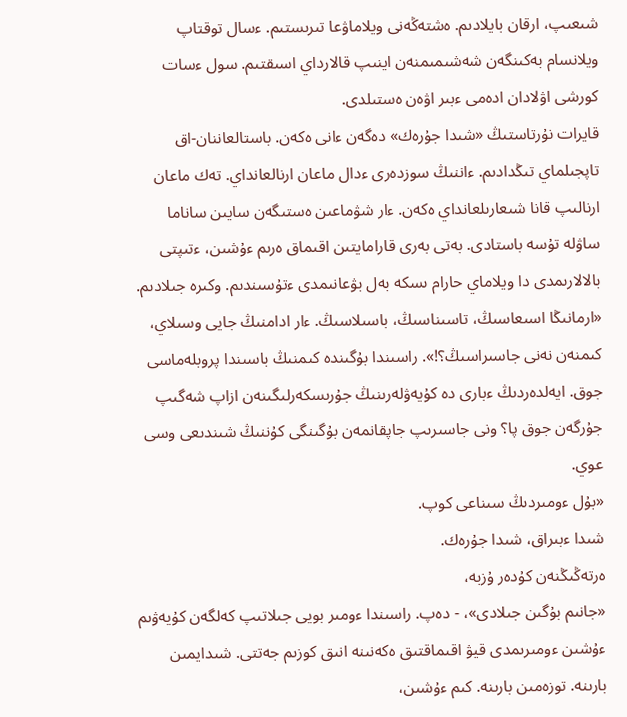شىعىپ، ارقان بايلادىم. ەشتەڭەنى ويلاماۋعا تىرىستىم. ءسال توقتاپ ويلانسام بەكىنگەن شەشىمىمنەن اينىپ قالارداي اسىقتىم. سول ءسات كورشى اۋلادان ادەمى ءبىر اۋەن ەستىلدى.
قايرات نۇرتاستىڭ «شىدا جۇرەك» دەگەن ءانى ەكەن. باستالعاننان-اق تاپجىلماي تىڭدادىم. ءاننىڭ سوزدەرى ءدال ماعان ارنالعانداي. تەك ماعان ارنالىپ قانا شىعارىلعانداي ەكەن. ءار شۋماعىن ەستىگەن سايىن ساناما ساۋلە تۇسە باستادى. بەتى بەرى قارامايتىن اقىماق ەرىم ءۇشىن، ءتىپتى بالالارىمدى دا ويلاماي حارام ىسكە بەل بۋعانىمدى ءتۇسىندىم. وكىرە جىلادىم.
«ارمانىڭا اسىعاسىڭ، تاسىناسىڭ، باسىلاسىڭ. ءار ادامنىڭ جايى وسىلاي، كىمنەن نەنى جاسىراسىڭ؟!». راسىندا بۇگىندە كىمنىڭ باسىندا پروبلەماسى جوق. ايەلدەردىڭ ءبارى دە كۇيەۋلەرىنىڭ جۇرىسكەرلىگىنەن ازاپ شەگىپ جۇرگەن جوق پا؟ ونى جاسىرىپ جاپقانمەن بۇگىنگى كۇننىڭ شىندىعى وسى عوي.
«بۇل ءومىردىڭ سىناعى كوپ.
شىدا ءبىراق، شىدا جۇرەك.
ەرتەڭىڭنەن كۇدەر ۇزبە،
«جانىم بۇگىن جىلادى»، - دەپ. راسىندا ءومىر بويى جىلاتىپ كەلگەن كۇيەۋىم ءۇشىن ءومىرىمدى قيۋ اقىماقتىق ەكەنىنە انىق كوزىم جەتتى. شىدايمىن بارىنە. توزەمىن بارىنە. كىم ءۇشىن،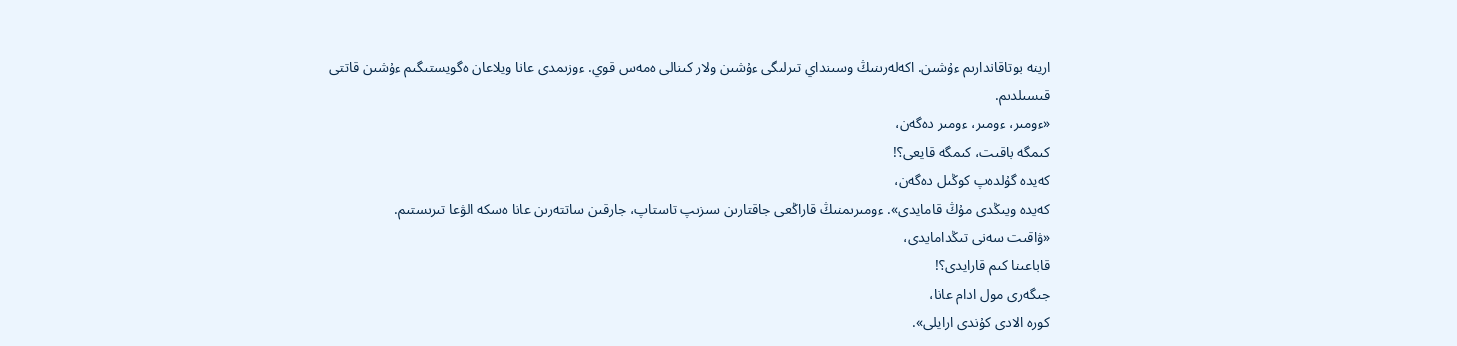ارينە بوتاقاندارىم ءۇشىن. اكەلەرىنىڭ وسىنداي تىرلىگى ءۇشىن ولار كىنالى ەمەس قوي. ءوزىمدى عانا ويلاعان ەگويستىگىم ءۇشىن قاتتى قىسىلدىم.
«ءومىر، ءومىر، ءومىر دەگەن،
كىمگە باقىت، كىمگە قايعى؟!
كەيدە گۇلدەپ كوڭىل دەگەن،
كەيدە ويىڭدى مۇڭ قامايدى». ءومىرىمنىڭ قاراڭعى جاقتارىن سىزىپ تاستاپ، جارقىن ساتتەرىن عانا ەسكە الۋعا تىرىستىم.
«ۋاقىت سەنى تىڭدامايدى،
قاباعىنا كىم قارايدى؟!
جىگەرى مول ادام عانا،
كورە الادى كۇندى ارايلى».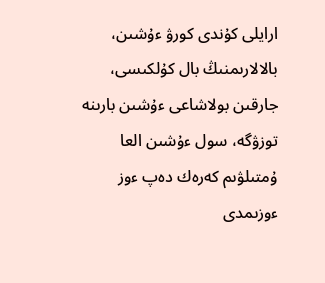ارايلى كۇندى كورۋ ءۇشىن، بالالارىمنىڭ بال كۇلكىسى، جارقىن بولاشاعى ءۇشىن بارىنە توزۋگە، سول ءۇشىن العا ۇمتىلۋىم كەرەك دەپ ءوز ءوزىمدى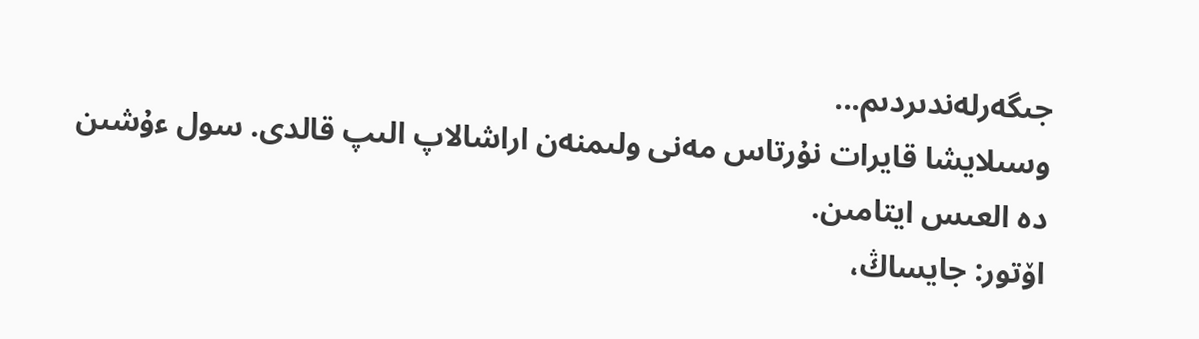جىگەرلەندىردىم...
وسىلايشا قايرات نۇرتاس مەنى ولىمنەن اراشالاپ الىپ قالدى. سول ءۇشىن دە العىس ايتامىن.
اۆتور: جايساڭ،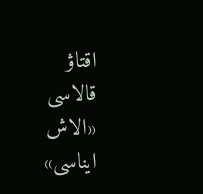اقتاۋ قالاسى
«الاش ايناسى»